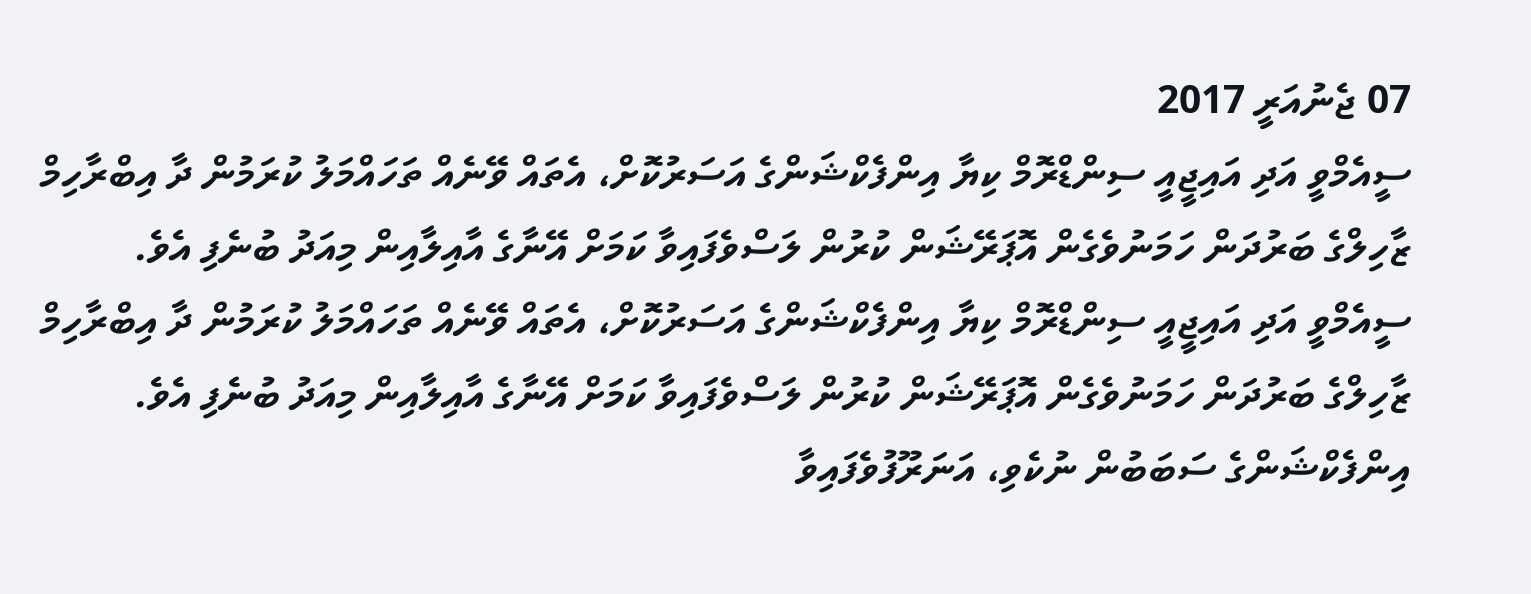07 ޖެނުއަރީ 2017
ސީއެމްވީ އަދި އައިޖީއީ ސިންޑްރޮމް ކިޔާ އިންފެކްޝަންގެ އަސަރުކޮށް، އެތައް ވޭނެއް ތަހައްމަލު ކުރަމުން ދާ އިބްރާހިމް ޒާހިލްގެ ބަރުދަން ހަމަނުވެގެން އޮޕަރޭޝަން ކުރުން ލަސްވެފައިވާ ކަމަށް އޭނާގެ އާއިލާއިން މިއަދު ބުނެފި އެވެ.
ސީއެމްވީ އަދި އައިޖީއީ ސިންޑްރޮމް ކިޔާ އިންފެކްޝަންގެ އަސަރުކޮށް، އެތައް ވޭނެއް ތަހައްމަލު ކުރަމުން ދާ އިބްރާހިމް ޒާހިލްގެ ބަރުދަން ހަމަނުވެގެން އޮޕަރޭޝަން ކުރުން ލަސްވެފައިވާ ކަމަށް އޭނާގެ އާއިލާއިން މިއަދު ބުނެފި އެވެ.
އިންފެކްޝަންގެ ސަބަބުން ނުކެވި، އަނަރޫފުވެފައިވާ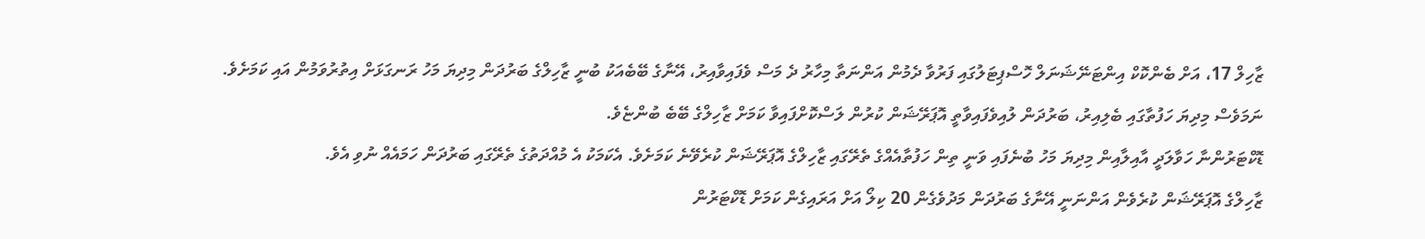ޒާހިލް 17، އަށް ބެންކޮކް އިންޓަނޭޝަނަލް ހޮސްޕިޓަލުގައި ފަރުވާ ދެމުން އަންނަތާ މިހާރު ދެ މަސް ވެފައިވާއިރު، އޭނާގެ ބޭބެއަކު ބުނީ ޒާހިލްގެ ބަރުދަން މިދިޔަ މަހު ރަނގަޅަށް އިތުރުވަމުން އައި ކަމަށެވެ. ނަމަވެސް މިދިޔަ ހަފުތާގައި ބެލިއިރު، ބަރުދަން ލުއިވެފައިވާތީ އޮޕަރޭޝަން ކުރުން ލަސްކޮށްފައިވާ ކަމަށް ޒާހިލްގެ ބޭބެ ބުންޏެވެ.
ޑޮކްޓަރުންނާ ހަވާލަދީ އާއިލާއިން މިދިޔަ މަހު ބުނެފައި ވަނީ ތިން ހަފުތާއެއްގެ ތެރޭގައި ޒާހިލްގެ އޮޕަރޭޝަން ކުރެވޭނެ ކަމަށެވެ. އެކަމަކު އެ މުއްދަތުގެ ތެރޭގައި ބަރުދަން ހަމައެއް ނުވި އެވެ.
ޒާހިލްގެ އޮޕަރޭޝަން ކުރެވެން އަންނަނީ އޭނާގެ ބަރުދަން މަދުވެގެން 20 ކިލޯ އަށް އަރައިގެން ކަމަށް ޑޮކްޓަރުން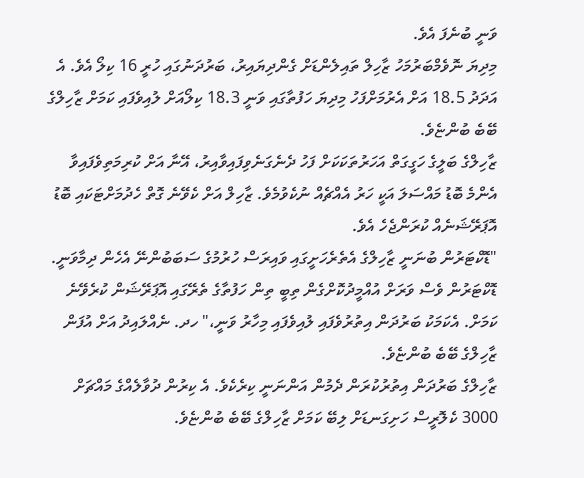ވަނީ ބުނެފަ އެވެ.
މިދިޔަ ނޮވެމްބަރުމަހު ޒާހިލް ތައިލެންޑަށް ގެންދިޔައިރު، ބަރުދަނުގައި ހުރީ 16 ކިލޯ އެވެ. އެ އަދަދު 18.5 އަށް އެރުމަށްފަހު މިދިޔަ ހަފުތާގައި ވަނީ 18.3 ކިލޯއަށް ލުއިވެފައި ކަމަށް ޒާހިލްގެ ބޭބެ ބުންޏެވެ.
ޒާހިލްގެ ބަލީގެ ހަގީގަތް އަހަރުތަކަކަށް ފަހު ދެނެގަނެވިފައިވާއިރު، އޭނާ އަށް ކުރިމަތިވެފައިވާ އެންމެ ބޮޑު މައްސަލަ އަކީ ހަރު އެއްޗެއް ނުކެވުމެވެ. ޒާހިލް އަށް ކެވޭނެ ގޮތް ހެދުމަށްޓަކައި ބޮޑު އޮޕަރޭޝަނެއް ކުރަންޖެހެ އެވެ.
"ޑޮކްޓަރުން ބުނަނީ ޒާހިލްގެ އެތެރެހަށީގައި ވައިރަސް ހުރުމުގެ ސަބަބުންނޭ އެހެން ދިމާވަނީ. ޑޮކްޓަރުން ވެސް ވަރަށް އުއްމީދުކޮށްގެން ތިބީ ތިން ހަފުތާގެ ތެރޭގައި އޮޕަރޭޝަން ކުރެވޭނެ ކަމަށް. އެކަމަކު ބަރުދަން އިތުރުވެފައި ލުއިވެފައި މިހާރު ވަނީ،" ހދ. ނެއްލައިދު އަށް އުފަން ޒާހިލްގެ ބޭބެ ބުންޏެވެ.
ޒާހިލްގެ ބަރުދަން އިތުރުކުރަން ދެމުން އަންނަނީ ކިރެކެވެ. އެ ކިރުން ދުވާލެއްގެ މައްޗަށް 3000 ކެލޮރީސް ހަށިގަނޑަށް ލިބޭ ކަމަށް ޒާހިލްގެ ބޭބެ ބުންޏެވެ.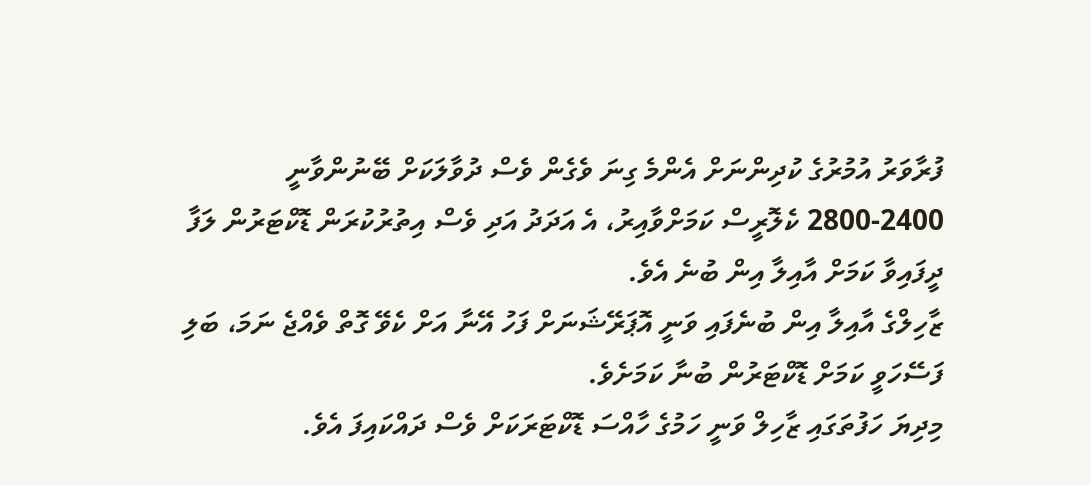ފުރާވަރު އުމުރުގެ ކުދިންނަށް އެންމެ ގިނަ ވެގެން ވެސް ދުވާލަކަށް ބޭނުންވާނީ 2400-2800 ކެލޮރީސް ކަމަށްވާއިރު، އެ އަދަދު އަދި ވެސް އިތުރުކުރަން ޑޮކްޓަރުން ލަފާ ދީފައިވާ ކަމަށް އާއިލާ އިން ބުނެ އެވެ.
ޒާހިލްގެ އާއިލާ އިން ބުނެފައި ވަނީ އޮޕަރޭޝަނަށް ފަހު އޭނާ އަށް ކެވޭ ގޮތް ވެއްޖެ ނަމަ، ބަލި ފަސޭހަވީ ކަމަށް ޑޮކްޓަރުން ބުނާ ކަމަށެވެ.
މިދިޔަ ހަފުތަގައި ޒާހިލް ވަނީ ހަމުގެ ހާއްސަ ޑޮކްޓަރަކަށް ވެސް ދައްކައިފަ އެވެ.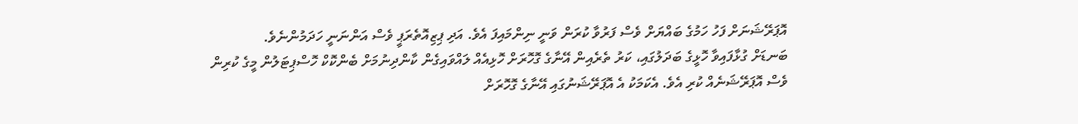އޮޕަރޭޝަނަށް ފަހު ހަމުގެ ބައްޔަށް ވެސް ފަރުވާ ކުރަން ވަނީ ނިންމައިފަ އެވެ. އަދި ޕިޒިއޮތެރަޕީ ވެސް އަންނަނީ ހަދަމުންނެވެ.
ބަނޑަށް ގުޅާފައިވާ ހޮޅީގެ ބަދަލުގައި، ކަރު ތެރެއިން އޭނާގެ ގޮހޮރަށް ހޮޅިއެއް ލައްވައިގެން ކާންދިނުމަށް ބެންކޮކް ހޮސްޕިޓަލުން މީގެ ކުރިން ވެސް އޮޕަރޭޝަނެއް ކުރި އެވެ. އެކަމަކު އެ އޮޕަރޭޝަނުގައި އޭނާގެ ގޮހޮރަށް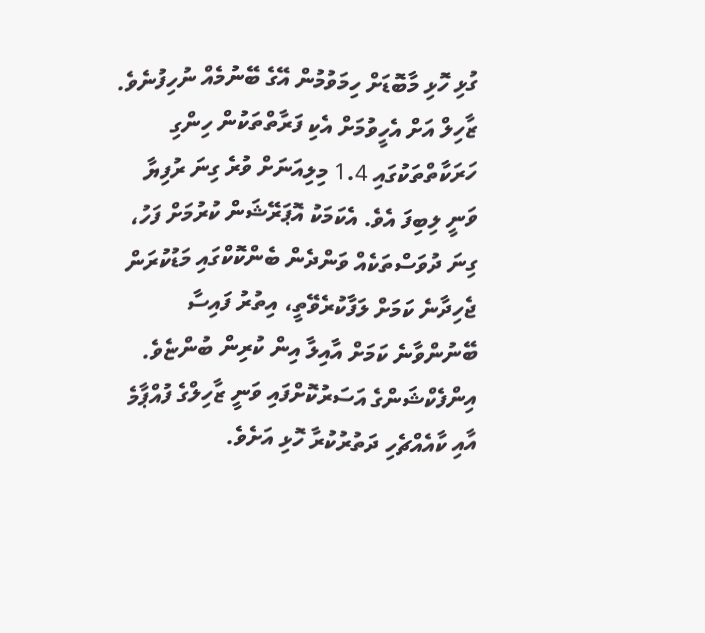ގުޅި ހޮޅި މާބޮޑަށް ހިމަވުމުން އޭގެ ބޭނުމެއް ނުހިފުނެވެ.
ޒާހިލް އަށް އެހީވުމަށް އެކި ފަރާތްތަކުން ހިންގި ހަރަކާތްތަކުގައި 1.4 މިލިއަނަށް ވުރެ ގިނަ ރުފިޔާ ވަނީ ލިބިފަ އެވެ. އެކަމަކު އޮޕަރޭޝަން ކުރުމަށް ފަހު، ގިނަ ދުވަސްތަކެއް ވަންދެން ބެންކޮކްގައި މަޑުކުރަން ޖެހިދާނެ ކަމަށް ލަފާކުރެވޭތީ، އިތުރު ފައިސާ ބޭނުންވާނެ ކަމަށް އާއިލާ އިން ކުރިން ބުންޏެވެ.
އިންފެކްޝަންގެ އަސަރުކޮށްފައި ވަނީ ޒާހިލްގެ ފުއްޕާމެ އާއި ކާއެއްޗެހި ދަތުރުކުރާ ހޮޅި އަށެވެ.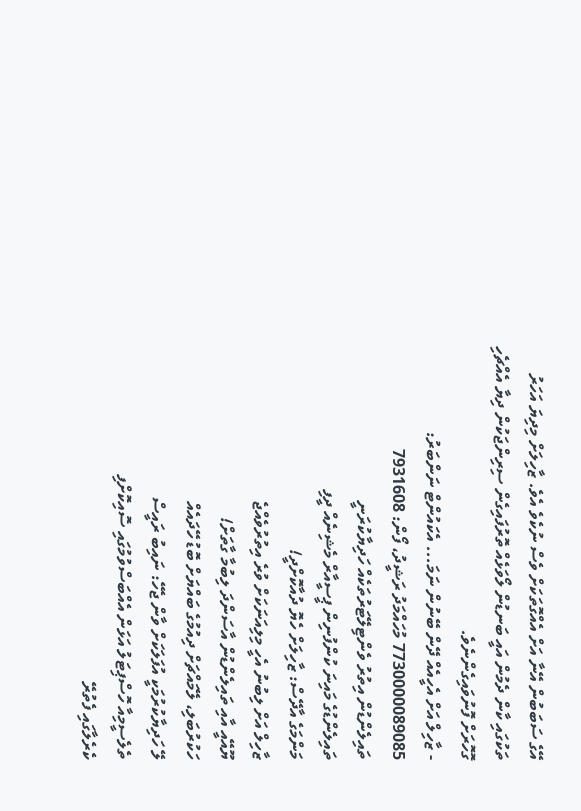އޭގެ ސަބަބުން އޭނާ އަށް އެއްގޮތަކަށް ވެސް ނުކެވެ އެވެ. ޒާހިލަށް މިދިޔަ އަހަރު ތަކުގައި ކާން ދެމުން އައީ ބަނޑުން ލޯވަޅެއް ތޮރުފައިގެން ސިރިންޖަކުން ދިޔާ އެއްޗެހި ގޮހޮރަށް ފޮނުވައިގެންނެވެ.
- ޒާހިލް އަށް އެހީއެއް ދޭން ބޭނުން ނަމަ... އެކައުންޓް ނަންބަރު: 7730000089085 މުހައްމަދު ރަޝީދު، ފޯން: 7931608
ތައިލެންޑުން އިތުރު ވެންޓިލޭޓަރުތަކެއް ހަދިޔާކުރަނީ
ތައިލެންޑުގެ މައިނަ ކުންފުނިން ޕީސީއާރް މެޝިނެއް ދީފި
މަންމަގެ އާދޭސް: ޒާހިލަށް ހެޔޮ ދުއާކޮށްދީ!
ޒާހިލް އަށް ލިބުނު އެހީ މިލިއަނަކަށް ވުރެ އިތުރުވެއްޖެ
ޔޫއޭއީ އާއި ތައިލެންޑުން އާސަންދަ ލިބުމާ ގާތަށް!
ހަކުރުބަލި، ލޭމައްޗަށް ދިއުމުގެ ބައްޔަށް ބޮޑު ހޭދައެއް
ލޭ ހަދިޔާކުރުމަކީ އުފަލަކަށް ވާން ޖެހޭ: ނައިބު ރައީސް
ތެލެސީމިއާ ހޮސްޕިޓަލު އަޅަން އެއްބަސްވުމުގައި ސޮއިކޮށްފި
ކެރެލާގައި ފެތުރޭ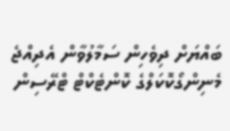ބައްޔަށް ދިވެހިން ސަމާލުވާން އެދިއްޖެ
މެނިންގޯކޮކަލްގެ ކޮންޓެކްޓް ޓްރޭސިން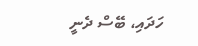ހަދައި، ބޭސް ދެނީ